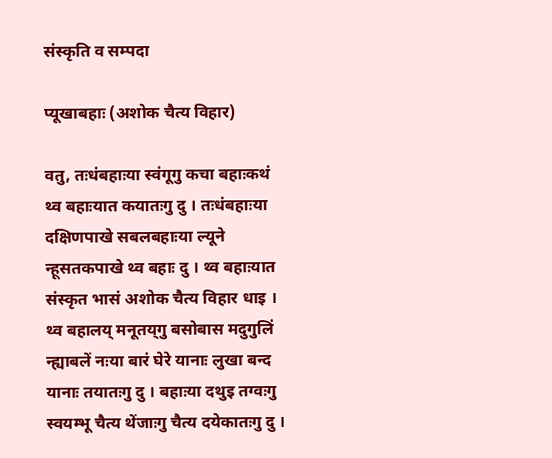संस्कृति व सम्पदा

प्यूखाबहाः (अशोक चैत्य विहार)

वतु, तःधंबहाःया स्वंगूगु कचा बहाःकथं थ्व बहाःयात कयातःगु दु । तःधंबहाःया दक्षिणपाखे सबलबहाःया ल्यूने न्हूसतकपाखे थ्व बहाः दु । थ्व बहाःयात संस्कृत भासं अशोक चैत्य विहार धाइ । थ्व बहालय्‌ मनूतय्‌गु बसोबास मदुगुलिं न्ह्याबलें नःया बारं घेरे यानाः लुखा बन्द यानाः तयातःगु दु । बहाःया दथुइ तग्वःगु स्वयम्भू चैत्य थेंजाःगु चैत्य दयेकातःगु दु ।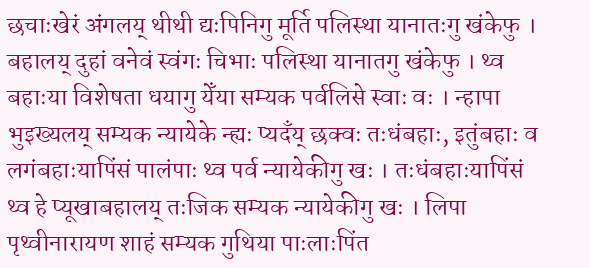छचाःखेरं अंगलय्‌ थीथी द्यःपिनिगु मूर्ति पलिस्था यानातःगु खंकेफु । बहालय्‌ दुहां वनेवं स्वंगः चिभाः पलिस्था यानातगु खंकेफु । थ्व बहाःया विशेषता धयागु येँया सम्यक पर्वलिसे स्वाः वः । न्हापा भुइख्यलय्‌ सम्यक न्यायेके न्ह्यः प्यदँय्‌ छक्वः तःधंबहाः, इतुंबहाः व लगंबहाःयापिंसं पालंपाः थ्व पर्व न्यायेकीगु खः । तःधंबहाःयापिंसं थ्व हे प्यूखाबहालय्‌ तःजिक सम्यक न्यायेकीगु खः । लिपा पृथ्वीनारायण शाहं सम्यक गुथिया पाःलाःपिंत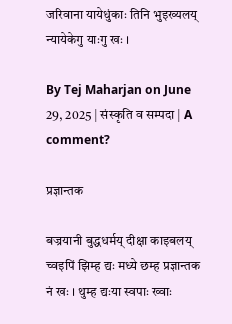जरिवाना यायेधुंकाः तिनि भुइख्यलय्‌ न्यायेकेगु याःगु खः ।

By Tej Maharjan on June 29, 2025 | संस्कृति व सम्पदा | A comment?

प्रज्ञान्तक

बज्रयानी बुद्धधर्मय्‌ दीक्षा काइबलय्‌ च्वइपिं झिम्ह द्यः मध्ये छम्ह प्रज्ञान्तक नं खः । थुम्ह द्यःया स्वपाः ख्वाः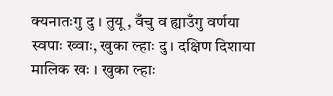क्यनातःगु दु । तुयू , वँचु व ह्याउँगु वर्णया स्वपाः ख्वाः, खुका ल्हाः दु । दक्षिण दिशाया मालिक खः । खुका ल्हाः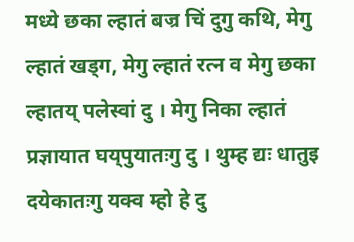मध्ये छका ल्हातं बज्र चिं दुगु कथि, मेगु ल्हातं खड्ग, मेगु ल्हातं रत्न व मेगु छका ल्हातय्‌ पलेस्वां दु । मेगु निका ल्हातं प्रज्ञायात घय्‌पुयातःगु दु । थुम्ह द्यः धातुइ दयेकातःगु यक्व म्हो हे दु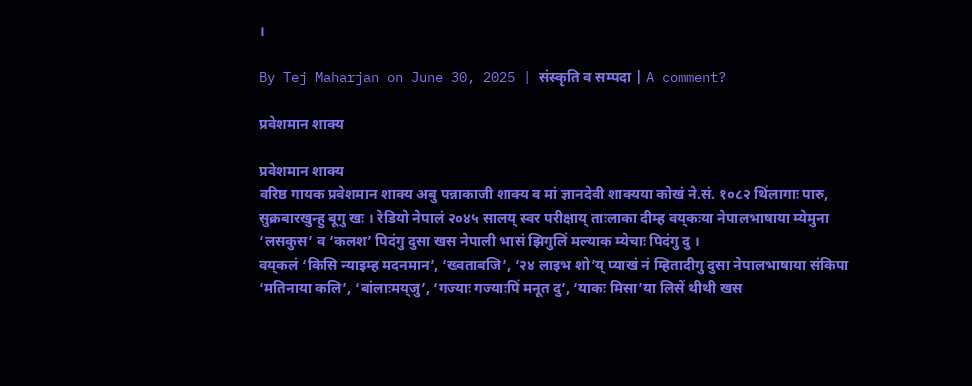।

By Tej Maharjan on June 30, 2025 | संस्कृति व सम्पदा | A comment?

प्रवेशमान शाक्य

प्रवेशमान शाक्य
वरिष्ठ गायक प्रवेशमान शाक्य अबु पन्नाकाजी शाक्य व मां ज्ञानदेवी शाक्यया कोखं ने.सं. १०८२ थिंलागाः पारु, सुक्रबारखुन्हु बूगु खः । रेडियो नेपालं २०४५ सालय्‌ स्वर परीक्षाय्‌ ताःलाका दीम्ह वय्‌कःया नेपालभाषाया म्येमुना ‘लसकुस’ व ‘कलश’ पिदंगु दुसा खस नेपाली भासं झिगुलिं मल्याक म्येचाः पिदंगु दु ।
वय्‌कलं ‘किसि न्याइम्ह मदनमान’, ‘ख्वताबजि’, ‘२४ लाइभ शो’य्‌ प्याखं नं म्हितादीगु दुसा नेपालभाषाया संकिपा ‘मतिनाया कलि’, ‘बांलाःमय्‌जु’, ‘गज्याः गज्याःपिं मनूत दु’, ‘याकः मिसा’या लिसें थीथी खस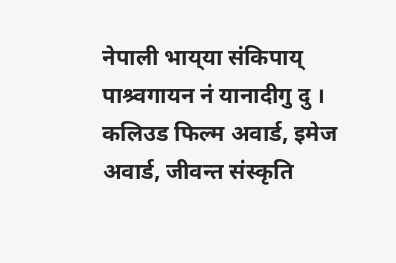नेपाली भाय्‌या संकिपाय्‌ पाश्र्वगायन नं यानादीगु दु ।
कलिउड फिल्म अवार्ड, इमेज अवार्ड, जीवन्त संस्कृति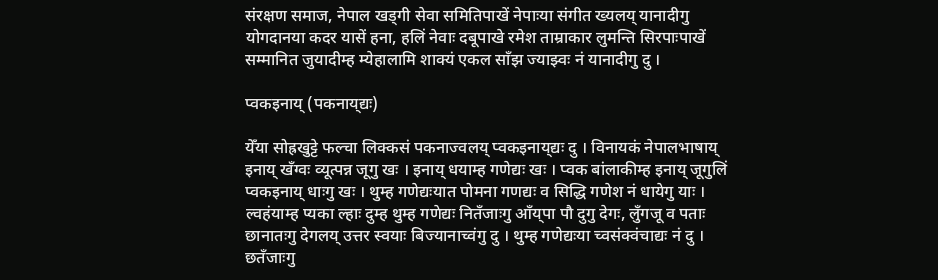संरक्षण समाज, नेपाल खड्गी सेवा समितिपाखें नेपाःया संगीत ख्यलय्‌ यानादीगु योगदानया कदर यासें हना, हलिं नेवाः दबूपाखे रमेश ताम्राकार लुमन्ति सिरपाःपाखें सम्मानित जुयादीम्ह म्येहालामि शाक्यं एकल साँझ ज्याझ्वः नं यानादीगु दु ।

प्वकइनाय्‌ (पकनाय्‌द्यः)

येँया सोह्रखुट्टे फल्चा लिक्कसं पकनाज्वलय्‌ प्वकइनाय्‌द्यः दु । विनायकं नेपालभाषाय्‌ इनाय्‌ खँग्वः व्यूत्पन्न जूगु खः । इनाय्‌ धयाम्ह गणेद्यः खः । प्वक बांलाकीम्ह इनाय्‌ जूगुलिं प्वकइनाय्‌ धाःगु खः । थुम्ह गणेद्यःयात पोमना गणद्यः व सिद्धि गणेश नं धायेगु याः । ल्वहंयाम्ह प्यका ल्हाः दुम्ह थुम्ह गणेद्यः नितँजाःगु आँय्‌पा पौ दुगु देगः, लुँगजू व पताः छानातःगु देगलय्‌ उत्तर स्वयाः बिज्यानाच्वंगु दु । थुम्ह गणेद्यःया च्वसंक्वंचाद्यः नं दु । छतँजाःगु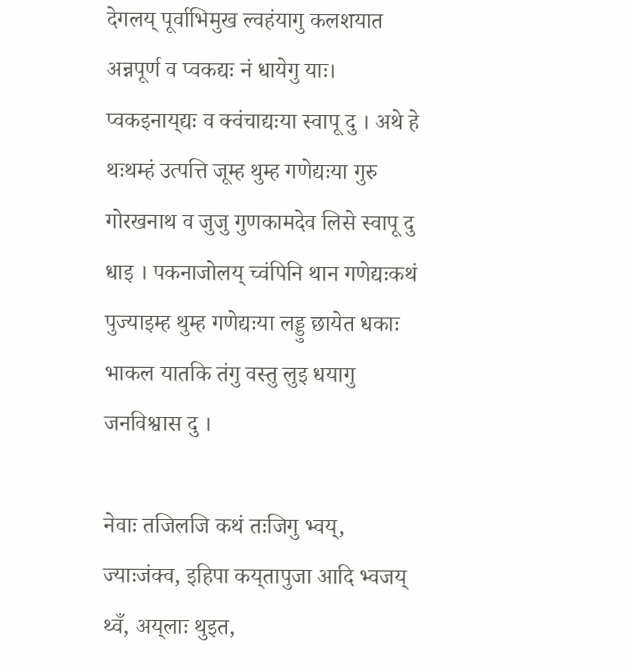देगलय्‌ पूर्वाभिमुख ल्वहंयागु कलशयात अन्नपूर्ण व प्वकद्यः नं धायेगु याः। प्वकइनाय्‌द्यः व क्वंचाद्यःया स्वापू दु । अथे हे थःथम्हं उत्पत्ति जूम्ह थुम्ह गणेद्यःया गुरु गोरखनाथ व जुजु गुणकामदेव लिसे स्वापू दु धाइ । पकनाजोलय्‌ च्वंपिनि थान गणेद्यःकथं पुज्याइम्ह थुम्ह गणेद्यःया लड्डु छायेत धकाः भाकल यातकि तंगु वस्तु लुइ धयागु जनविश्वास दु ।

नेवाः तजिलजि कथं तःजिगु भ्वय्‌, ज्याःजंक्व, इहिपा कय्‌तापुजा आदि भ्वजय्‌ थ्वँ, अय्‌लाः थुइत,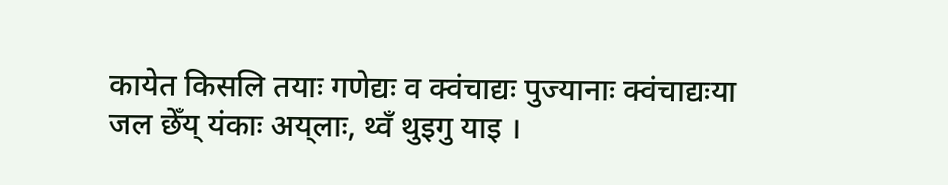कायेत किसलि तयाः गणेद्यः व क्वंचाद्यः पुज्यानाः क्वंचाद्यःया जल छेँय्‌ यंकाः अय्‌लाः, थ्वँ थुइगु याइ ।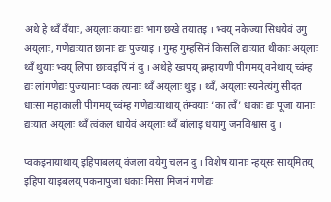अथे हे थ्वँ वँयाः, अय्‌लाः कयाः द्यः भाग छखे तयातइ । भ्वय्‌ नकेज्या सिधयेवं उगु अय्‌लाः, गणेद्यःयात छानाः द्यः पुज्याइ । गुम्ह गुम्हसिनं किसलि द्यःयात थीकाः अय्‌लाः थ्वँ थुयाः भ्वय्‌ लिपा छाःवइपिं नं दु । अथेहे ख्वपय्‌ ब्रम्हायणी पीगमय्‌ वनेथाय्‌ च्वंम्ह द्यः लांगणेद्यः पुज्यानाः प्वक त्यनाः थ्वँ अय्‌लाः थुइ । थ्वँ, अय्‌लाः स्यनेत्यंगु सीदत धाःसा महाकाली पीगमय्‌ च्वंम्ह गणेद्यःयाथाय्‌ तंम्वयाः ‘का त्वँ’ धकाः द्यः पूजा यानाः द्यःयात अय्‌लाः थ्वँ त्वंकल धायेवं अय्‌लाः थ्वँ बांलाइ धयागु जनविश्वास दु ।

प्वकइनायाथाय्‌ इहिपाबलय्‌ वंजला वयेगु चलन दु । विशेष यानाः न्हय्‌सः साय्‌मितय्‌ इहिपा याइबलय्‌ पकनापुजा धकाः मिसा मिजनं गणेद्यः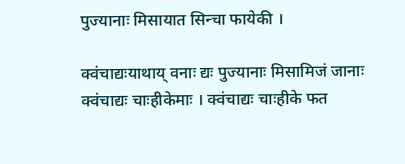पुज्यानाः मिसायात सिन्चा फायेकी ।

क्वंचाद्यःयाथाय्‌ वनाः द्यः पुज्यानाः मिसामिजं जानाः क्वंचाद्यः चाःहीकेमाः । क्वंचाद्यः चाःहीके फत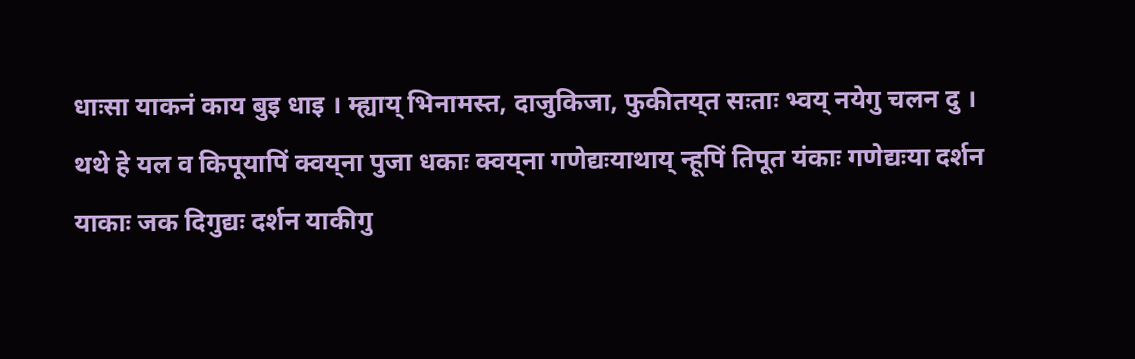धाःसा याकनं काय बुइ धाइ । म्ह्याय्‌ भिनामस्त, दाजुकिजा, फुकीतय्‌त सःताः भ्वय्‌ नयेगु चलन दु । थथे हे यल व किपूयापिं क्वय्‌ना पुजा धकाः क्वय्‌ना गणेद्यःयाथाय्‌ न्हूपिं तिपूत यंकाः गणेद्यःया दर्शन याकाः जक दिगुद्यः दर्शन याकीगु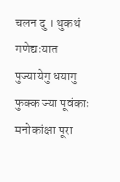चलन दु । थुकथं गणेद्यःयात पुज्यायेगु धयागु फुक्क ज्या पूवंकाः मनोकांक्षा पूरा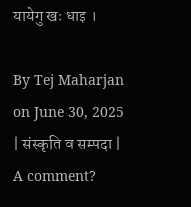यायेगु खः धाइ ।

By Tej Maharjan on June 30, 2025 | संस्कृति व सम्पदा | A comment?